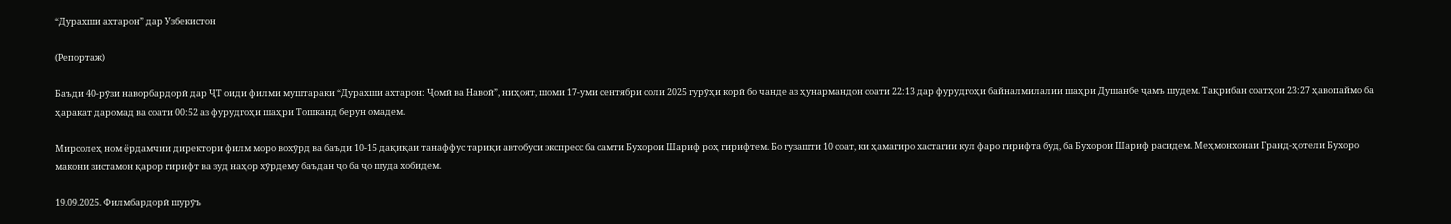“Дурахши ахтарон” дар Узбекистон

(Репортаж)

Баъди 40-рӯзи наворбардорӣ дар ҶТ оиди филми муштараки “Дурахши ахтарон: Ҷомӣ ва Навоӣ”, ниҳоят, шоми 17-уми сентябри соли 2025 гурӯҳи корӣ бо чанде аз ҳунармандон соати 22:13 дар фурудгоҳи байналмилалии шаҳри Душанбе ҷамъ шудем. Тақрибан соатҳои 23:27 ҳавопаймо ба ҳаракат даромад ва соати 00:52 аз фурудгоҳи шаҳри Тошканд берун омадем.

Мирсолеҳ ном ёрдамчии директори филм моро вохӯрд ва баъди 10-15 дақиқаи танаффус тариқи автобуси экспресс ба самти Бухорои Шариф роҳ гирифтем. Бо гузашти 10 соат, ки ҳамагиро хастагии кул фаро гирифта буд, ба Бухорои Шариф расидем. Меҳмонхонаи Гранд-ҳотели Бухоро макони зистамон қарор гирифт ва зуд наҳор хӯрдему баъдан ҷо ба ҷо шуда хобидем.

19.09.2025. Филмбардорӣ шурӯъ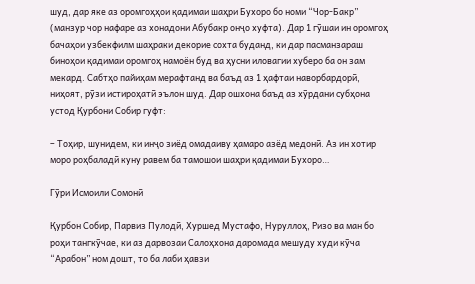шуд, дар яке аз оромгоҳҳои қадимаи шаҳри Бухоро бо номи “Чор-Бакр” (манзур чор нафаре аз хонадони Абубакр онҷо хуфта). Дар 1 гӯшаи ин оромгоҳ бачаҳои узбекфилм шаҳраки декорие сохта буданд, ки дар пасманзараш биноҳои қадимаи оромгоҳ намоён буд ва ҳусни иловагии хуберо ба он зам мекард. Сабтҳо пайиҳам мерафтанд ва баъд аз 1 ҳафтаи наворбардорӣ, ниҳоят, рӯзи истироҳатӣ эълон шуд. Дар ошхона баъд аз хӯрдани субҳона устод Қурбони Собир гуфт:

– Тоҳир, шунидем, ки инҷо зиёд омадаиву ҳамаро азёд медонӣ. Аз ин хотир моро роҳбаладӣ куну равем ба тамошои шаҳри қадимаи Бухоро…

Гӯри Исмоили Сомонӣ

Қурбон Собир, Парвиз Пулодӣ, Хуршед Мустафо, Нуруллоҳ, Ризо ва ман бо роҳи тангкӯчае, ки аз дарвозаи Салоҳхона даромада мешуду худи кӯча “Арабон” ном дошт, то ба лаби ҳавзи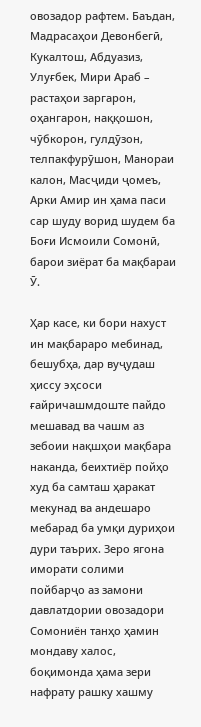овозадор рафтем. Баъдан, Мадрасаҳои Девонбегӣ, Кукалтош, Абдуазиз, Улуғбек, Мири Араб – растаҳои заргарон, оҳангарон, наққошон, чӯбкорон, гулдӯзон, телпакфурӯшон, Манораи калон, Масҷиди ҷомеъ, Арки Амир ин ҳама паси сар шуду ворид шудем ба Боғи Исмоили Сомонӣ, барои зиёрат ба мақбараи Ӯ.

Ҳар касе, ки бори нахуст ин мақбараро мебинад, бешубҳа, дар вуҷудаш ҳиссу эҳсоси ғайричашмдоште пайдо мешавад ва чашм аз зебоии нақшҳои мақбара наканда, беихтиёр пойҳо худ ба самташ ҳаракат мекунад ва андешаро мебарад ба умқи дуриҳои дури таърих. Зеро ягона иморати солими пойбарҷо аз замони давлатдории овозадори Сомониён танҳо ҳамин мондаву халос, боқимонда ҳама зери нафрату рашку хашму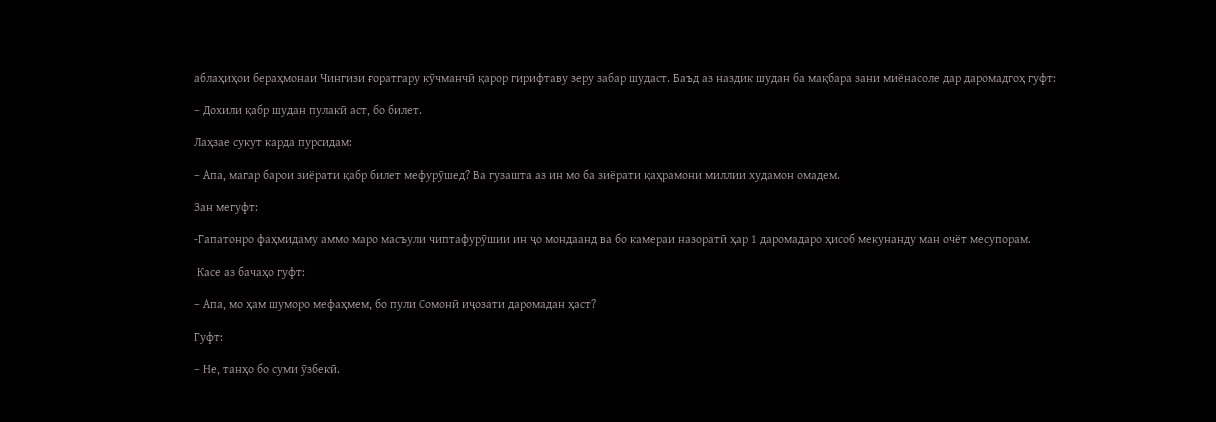аблаҳиҳои бераҳмонаи Чингизи ғоратгару кӯчманчӣ қарор гирифтаву зеру забар шудаст. Баъд аз наздик шудан ба мақбара зани миёнасоле дар даромадгоҳ гуфт:

– Дохили қабр шудан пулакӣ аст, бо билет.

Лаҳзае сукут карда пурсидам:

– Апа, магар барои зиёрати қабр билет мефурӯшед? Ва гузашта аз ин мо ба зиёрати қаҳрамони миллии худамон омадем.

Зан мегуфт:

-Гапатонро фаҳмидаму аммо маро масъули чиптафурӯшии ин ҷо мондаанд ва бо камераи назоратӣ ҳар 1 даромадаро ҳисоб мекунанду ман очёт месупорам.

 Касе аз бачаҳо гуфт:

– Апа, мо ҳам шуморо мефаҳмем, бо пули Сомонӣ иҷозати даромадан ҳаст?

Гуфт:

– Не, танҳо бо суми ӯзбекӣ.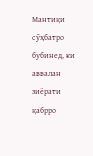Мантиқи сӯҳбатро бубинед, ки аввалан зиёрати қабрро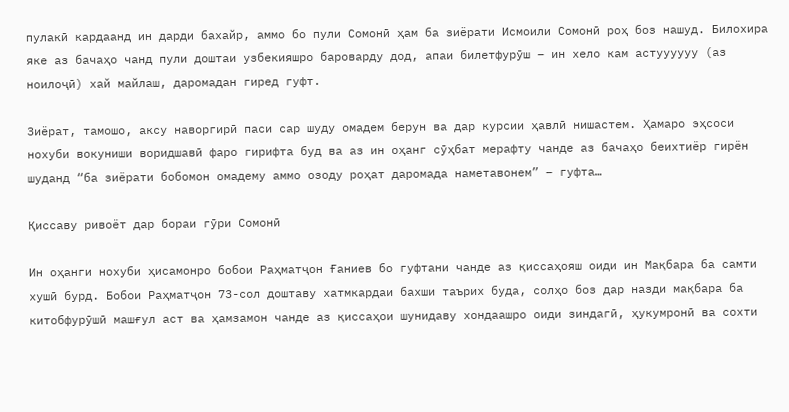пулакӣ кардаанд ин дарди бахайр, аммо бо пули Сомонӣ ҳам ба зиёрати Исмоили Сомонӣ роҳ боз нашуд. Билохира яке аз бачаҳо чанд пули доштаи узбекияшро бароварду дод, апаи билетфурӯш – ин хело кам астуууууу (аз ноилоҷӣ) хай майлаш, даромадан гиред гуфт.

Зиёрат, тамошо, аксу наворгирӣ паси сар шуду омадем берун ва дар курсии ҳавлӣ нишастем. Ҳамаро эҳсоси нохуби вокуниши воридшавӣ фаро гирифта буд ва аз ин оҳанг сӯҳбат мерафту чанде аз бачаҳо беихтиёр гирён шуданд “ба зиёрати бобомон омадему аммо озоду роҳат даромада наметавонем” – гуфта…

Қиссаву ривоёт дар бораи гӯри Сомонӣ

Ин оҳанги нохуби ҳисамонро бобои Раҳматҷон Ғаниев бо гуфтани чанде аз қиссаҳояш оиди ин Мақбара ба самти хушӣ бурд. Бобои Раҳматҷон 73-сол доштаву хатмкардаи бахши таърих буда, солҳо боз дар назди мақбара ба китобфурӯшӣ машғул аст ва ҳамзамон чанде аз қиссаҳои шунидаву хондаашро оиди зиндагӣ, ҳукумронӣ ва сохти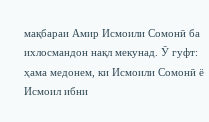мақбараи Амир Исмоили Сомонӣ ба ихлосмандон нақл мекунад. Ӯ гуфт: ҳама медонем, ки Исмоили Сомонӣ ё Исмоил ибни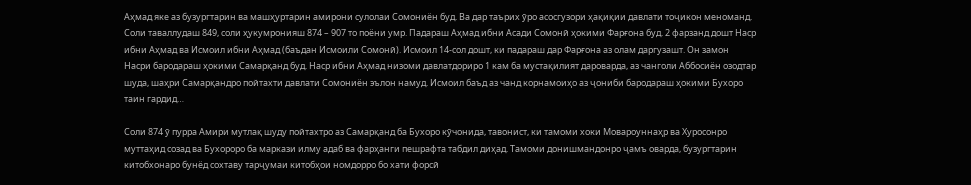Аҳмад яке аз бузургтарин ва машҳуртарин амирони сулолаи Сомониён буд. Ва дар таърих ӯро асосгузори ҳақиқии давлати тоҷикон меноманд. Соли таваллудаш 849, соли ҳукумронияш 874 – 907 то поёни умр. Падараш Аҳмад ибни Асади Сомонӣ ҳокими Фарғона буд. 2 фарзанд дошт Наср ибни Аҳмад ва Исмоил ибни Аҳмад (баъдан Исмоили Сомонӣ). Исмоил 14-сол дошт, ки падараш дар Фарғона аз олам даргузашт. Он замон Насри бародараш ҳокими Самарқанд буд. Наср ибни Аҳмад низоми давлатдориро 1 кам ба мустақилият дароварда, аз чанголи Аббосиён озодтар шуда, шаҳри Самарқандро пойтахти давлати Сомониён эълон намуд. Исмоил баъд аз чанд корнамоиҳо аз ҷониби бародараш ҳокими Бухоро таин гардид…

Соли 874 ӯ пурра Амири мутлақ шуду пойтахтро аз Самарқанд ба Бухоро кӯчонида, тавонист, ки тамоми хоки Мовароуннаҳр ва Хуросонро муттаҳид созад ва Бухороро ба маркази илму адаб ва фарҳанги пешрафта табдил диҳад. Тамоми донишмандонро ҷамъ оварда, бузургтарин китобхонаро бунёд сохтаву тарҷумаи китобҳои номдорро бо хати форсӣ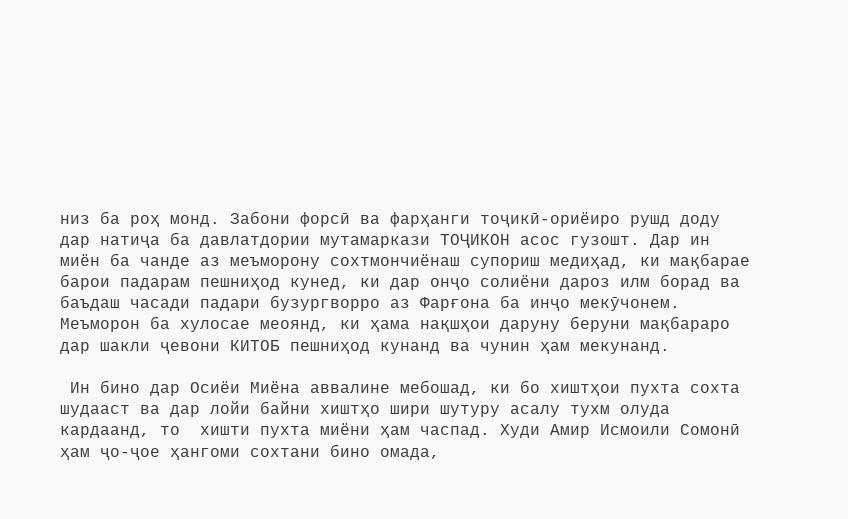низ ба роҳ монд. Забони форсӣ ва фарҳанги тоҷикӣ-ориёиро рушд доду дар натиҷа ба давлатдории мутамаркази ТОҶИКОН асос гузошт. Дар ин миён ба чанде аз меъморону сохтмончиёнаш супориш медиҳад, ки мақбарае барои падарам пешниҳод кунед, ки дар онҷо солиёни дароз илм борад ва баъдаш часади падари бузургворро аз Фарғона ба инҷо мекӯчонем. Меъморон ба хулосае меоянд, ки ҳама нақшҳои даруну беруни мақбараро дар шакли ҷевони КИТОБ пешниҳод кунанд ва чунин ҳам мекунанд.

 Ин бино дар Осиёи Миёна аввалине мебошад, ки бо хиштҳои пухта сохта шудааст ва дар лойи байни хиштҳо шири шутуру асалу тухм олуда кардаанд, то  хишти пухта миёни ҳам часпад. Худи Амир Исмоили Сомонӣ ҳам ҷо-ҷое ҳангоми сохтани бино омада,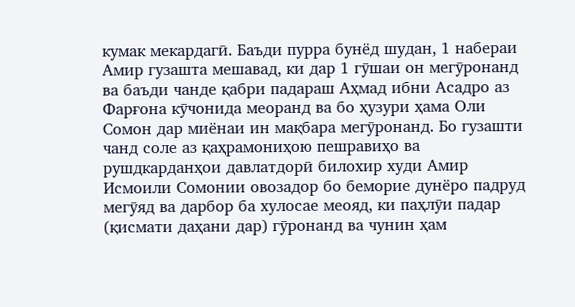кумак мекардагӣ. Баъди пурра бунёд шудан, 1 набераи Амир гузашта мешавад, ки дар 1 гӯшаи он мегӯронанд ва баъди чанде қабри падараш Аҳмад ибни Асадро аз Фарғона кӯчонида меоранд ва бо ҳузури ҳама Оли Сомон дар миёнаи ин мақбара мегӯронанд. Бо гузашти чанд соле аз қаҳрамониҳою пешравиҳо ва рушдкарданҳои давлатдорӣ билохир худи Амир Исмоили Сомонии овозадор бо беморие дунёро падруд мегӯяд ва дарбор ба хулосае меояд, ки паҳлӯи падар (қисмати даҳани дар) гӯронанд ва чунин ҳам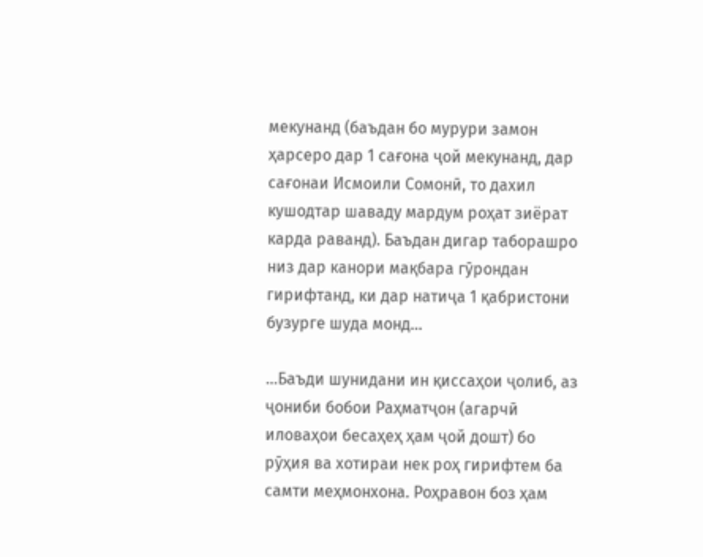мекунанд (баъдан бо мурури замон ҳарсеро дар 1 сағона ҷой мекунанд, дар сағонаи Исмоили Сомонӣ, то дахил кушодтар шаваду мардум роҳат зиёрат карда раванд). Баъдан дигар таборашро низ дар канори мақбара гӯрондан гирифтанд, ки дар натиҷа 1 қабристони бузурге шуда монд…

…Баъди шунидани ин қиссаҳои ҷолиб, аз ҷониби бобои Раҳматҷон (агарчӣ иловаҳои бесаҳеҳ ҳам ҷой дошт) бо рӯҳия ва хотираи нек роҳ гирифтем ба самти меҳмонхона. Роҳравон боз ҳам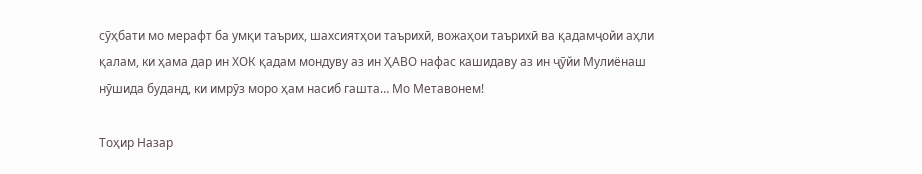сӯҳбати мо мерафт ба умқи таърих, шахсиятҳои таърихӣ, вожаҳои таърихӣ ва қадамҷойи аҳли қалам, ки ҳама дар ин ХОК қадам мондуву аз ин ҲАВО нафас кашидаву аз ин ҷӯйи Мулиёнаш нӯшида буданд, ки имрӯз моро ҳам насиб гашта… Мо Метавонем!

Тоҳир Назар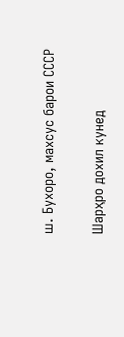ш. Бухоро, махсус барои СССР

Шарҳро дохил кунед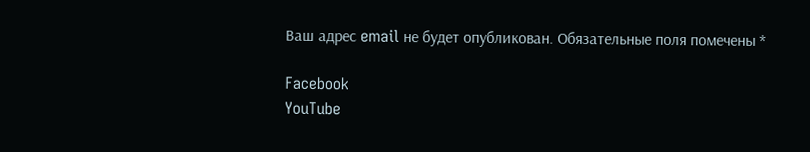Ваш адрес email не будет опубликован. Обязательные поля помечены *

Facebook
YouTube